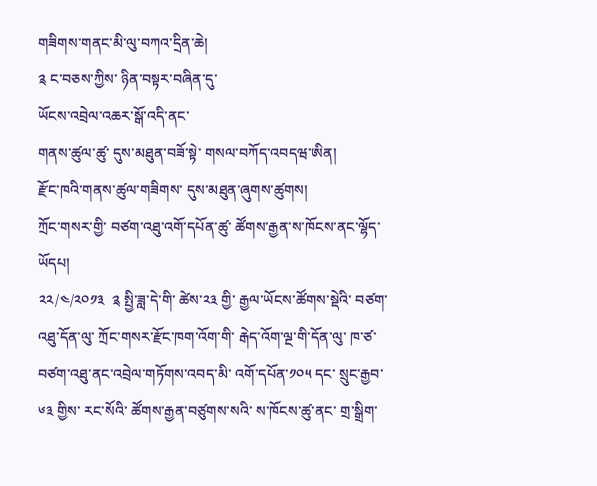གཟིགས་གནང་མི་ལུ་བཀའ་དྲིན་ཆེ།
༉ ང་བཅས་ཀྱིས་ ཉིན་བསྟར་བཞིན་དུ་
ཡོངས་འབྲེལ་འཆར་སྒོ་འདི་ནང་
གནས་ཚུལ་ཚུ་ དུས་མཐུན་བཟོ་སྟེ་ གསལ་བཀོད་འབདཝ་ཨིན།
རྫོང་ཁའི་གནས་ཚུལ་གཟིགས་ དུས་མཐུན་ཞུགས་ཚུགས།
ཀྲོང་གསར་གྱི་ བཙག་འཐུ་འགོ་དཔོན་ཚུ་ ཚོགས་རྒྱན་ས་ཁོངས་ནང་ལྷོད་ཡོདཔ།
༢༢/༤/༢༠༡༣  ༉ སྤྱི་ཟླ་དེ་གི་ ཚེས་༢༣ གྱི་ རྒྱལ་ཡོངས་ཚོགས་སྡེའི་ བཙག་འཐུ་དོན་ལུ་ ཀྲོང་གསར་རྫོང་ཁག་འོག་གི་ རྒེད་འོག་ལྔ་གི་དོན་ལུ་ ཁ་ཙ་ བཙག་འཐུ་ནང་འབྲེལ་གཏོགས་འབད་མི་ འགོ་དཔོན་༡༠༥ དང་ སྲུང་རྒྱབ་༦༣ གྱིས་ རང་སོའི་ ཚོགས་རྒྱན་བཙུགས་སའི་ ས་ཁོངས་ཚུ་ནང་ གྲ་སྒྲིག་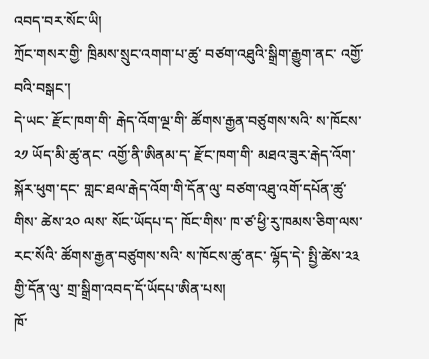འབད་བར་སོང་ཡི།
ཀྲོང་གསར་གྱི་ ཁྲིམས་སྲུང་འགག་པ་ཚུ་ བཙག་འཐུའི་སྒྲིག་རྒྱུག་ནང་ འགྱོ་བའི་བསྒང་།
དེ་ཡང་ རྫོང་ཁག་གི་ རྒེད་འོག་ལྔ་གི་ ཚོགས་རྒྱན་བཙུགས་སའི་ ས་ཁོངས་༢༡ ཡོད་མི་ཚུ་ནང་ འགྱོ་ནི་ཨིནམ་ད་ རྫོང་ཁག་གི་ མཐའ་ཟུར་རྒེད་འོག་ སྐོར་ཕུག་དང་ གླང་ཐལ་རྒེད་འོག་གི་དོན་ལུ་ བཙག་འཐུ་འགོ་དཔོན་ཚུ་གིས་ ཚེས་༢༠ ལས་ སོང་ཡོདཔ་ད་ ཁོང་གིས་ ཁ་ཙ་ཕྱི་རུ་ཁམས་ཅིག་ལས་ རང་སོའི་ ཚོགས་རྒྱན་བཙུགས་སའི་ ས་ཁོངས་ཚུ་ནང་ ལྷོད་དེ་ སྤྱི་ཚེས་༢༣ གྱི་དོན་ལུ་ གྲ་སྒྲིག་འབད་དོ་ཡོདཔ་ཨིན་པས།
ཁོ་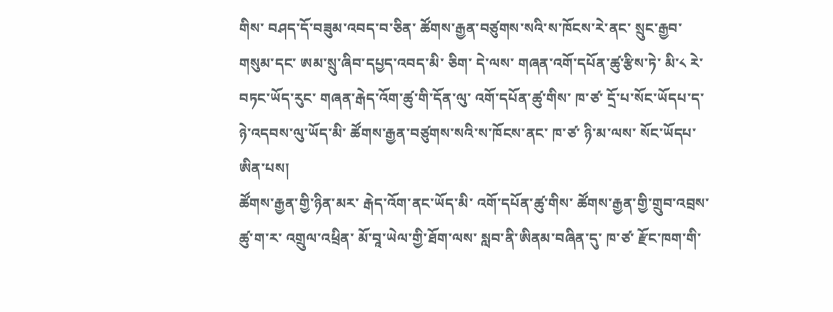གིས་ བཤད་དོ་བཟུམ་འབད་བ་ཅིན་ ཚོགས་རྒྱན་བཙུགས་སའི་ས་ཁོངས་རེ་ནང་ སྲུང་རྒྱབ་གསུམ་དང་ ཨམ་སྲུ་ཞིབ་དཔྱད་འབད་མི་ ཅིག་ དེ་ལས་ གཞན་འགོ་དཔོན་ཚུ་རྩིས་ཏེ་ མི་༨ རེ་བཏང་ཡོད་རུང་ གཞན་རྒེད་འོག་ཚུ་གི་དོན་ལུ་ འགོ་དཔོན་ཚུ་གིས་ ཁ་ཙ་ དྲོ་པ་སོང་ཡོདཔ་ད་ ཉེ་འདབས་ལུ་ཡོད་མི་ ཚོགས་རྒྱན་བཙུགས་སའི་ས་ཁོངས་ནང་ ཁ་ཙ་ ཉི་མ་ལས་ སོང་ཡོདཔ་ཨིན་པས།
ཚོགས་རྒྱན་གྱི་ཉིན་མར་ རྒེད་འོག་ནང་ཡོད་མི་ འགོ་དཔོན་ཚུ་གིས་ ཚོགས་རྒྱན་གྱི་གྲུབ་འབྲས་ཚུ་ག་ར་ འགྲུལ་འཕྲིན་ མོ་བཱ་ཡེལ་གྱི་ཐོག་ལས་ སླབ་ནི་ཨིནམ་བཞིན་དུ་ ཁ་ཙ་ རྫོང་ཁག་གི་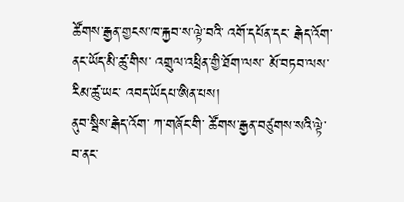ཚོགས་རྒྱན་གྱངས་ཁ་རྐྱབ་ས་ལྟེ་བའི་ འགོ་དཔོན་དང་ རྒེད་འོག་ནང་ཡོད་མི་ཚུ་གིས་ འགྲུལ་འཕྲིན་གྱི་ཐོག་ལས་ མོ་བཏབ་ལས་རིམ་ཚུ་ཡང་ འབད་ཡོདཔ་ཨིན་པས།
ནུབ་སྦིས་རྒེད་འོག་ ཀ་གཞོང་གི་ ཚོགས་རྒྱན་བཙུགས་སའི་ལྟེ་བ་ནང་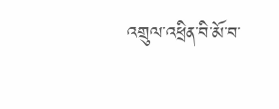འགྲུལ་འཕྲིན་བི་མོ་བ་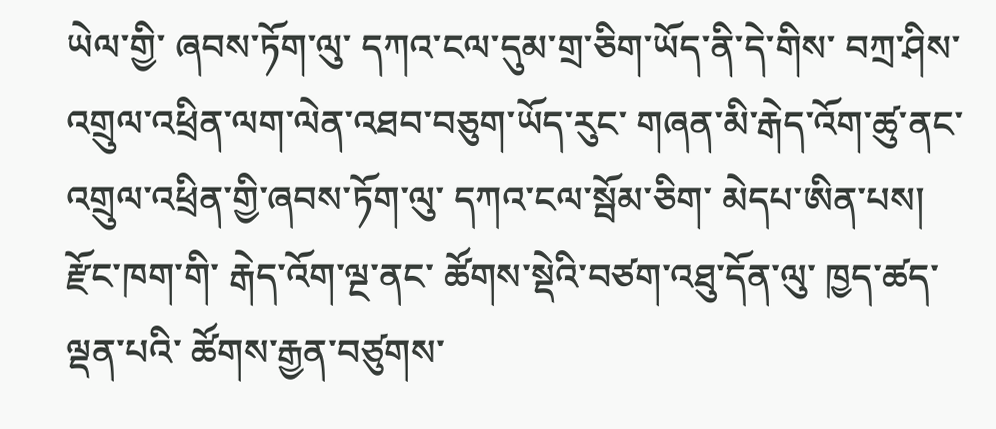ཡེལ་གྱི་ ཞབས་ཏོག་ལུ་ དཀའ་ངལ་དུམ་གྲ་ཅིག་ཡོད་ནི་དེ་གིས་ བཀྲ་ཤིས་འགྲུལ་འཕྲིན་ལག་ལེན་འཐབ་བཅུག་ཡོད་རུང་ གཞན་མི་རྒེད་འོག་ཚུ་ནང་ འགྲུལ་འཕྲིན་གྱི་ཞབས་ཏོག་ལུ་ དཀའ་ངལ་སྦོམ་ཅིག་ མེདཔ་ཨིན་པས།
རྫོང་ཁག་གི་ རྒེད་འོག་ལྔ་ནང་ ཚོགས་སྡེའི་བཙག་འཐུ་དོན་ལུ་ ཁྱད་ཚད་ལྡན་པའི་ ཚོགས་རྒྱན་བཙུགས་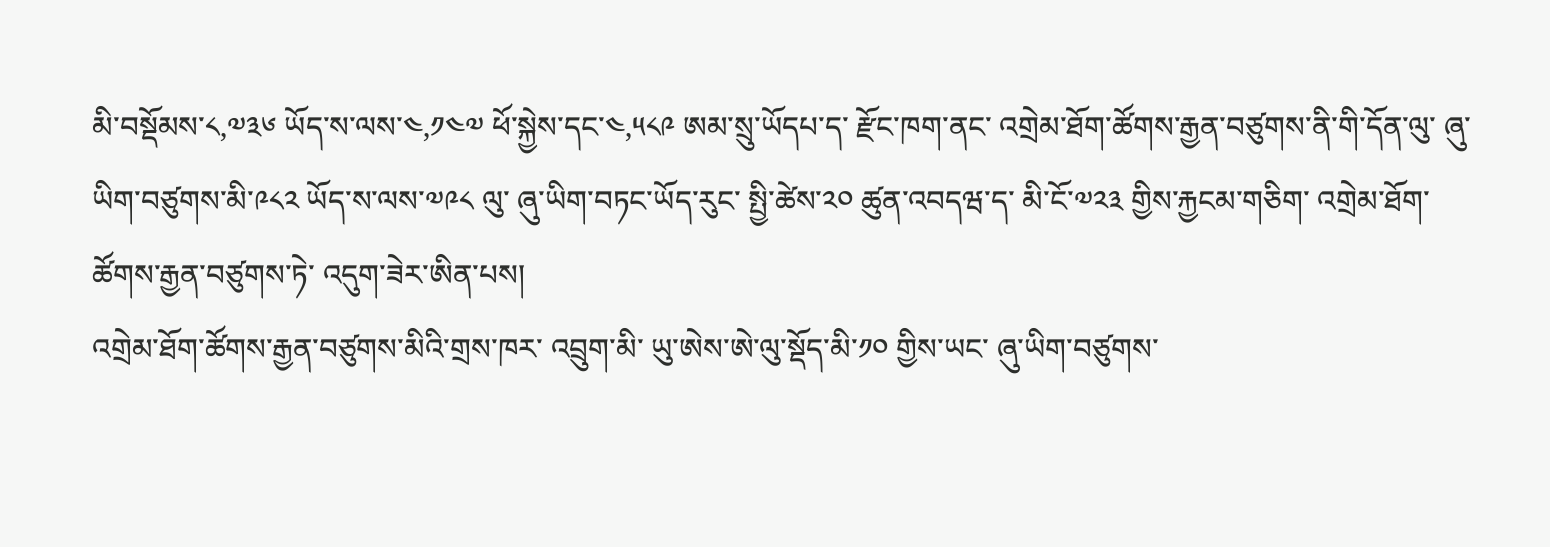མི་བསྡོམས་༨,༧༣༦ ཡོད་ས་ལས་༤,༡༤༧ ཕོ་སྐྱེས་དང་༤,༥༨༩ ཨམ་སྲུ་ཡོདཔ་ད་ རྫོང་ཁག་ནང་ འགྲེམ་ཐོག་ཚོགས་རྒྱན་བཙུགས་ནི་གི་དོན་ལུ་ ཞུ་ཡིག་བཙུགས་མི་༩༨༢ ཡོད་ས་ལས་༧༩༨ ལུ་ ཞུ་ཡིག་བཏང་ཡོད་རུང་ སྤྱི་ཚེས་༢༠ ཚུན་འབདཝ་ད་ མི་ངོ་༧༢༣ གྱིས་རྐྱངམ་གཅིག་ འགྲེམ་ཐོག་ཚོགས་རྒྱན་བཙུགས་ཏེ་ འདུག་ཟེར་ཨིན་པས།
འགྲེམ་ཐོག་ཚོགས་རྒྱན་བཙུགས་མིའི་གྲས་ཁར་ འབྲུག་མི་ ཡུ་ཨེས་ཨེ་ལུ་སྡོད་མི་༡༠ གྱིས་ཡང་ ཞུ་ཡིག་བཙུགས་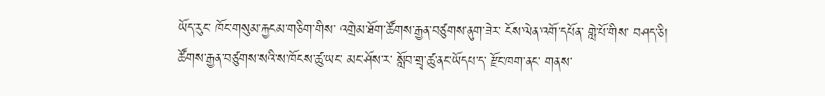ཡོད་རུང་ ཁོང་གསུམ་རྐྱངམ་གཅིག་གིས་ འགྲེམ་ཐོག་ཚོགས་རྒྱན་བཙུགས་ནུག་ཟེར་ ངོས་ལེན་འགོ་དཔོན་ གླེ་པོ་གིས་ བཤད་ཅི།
ཚོགས་རྒྱན་བཙུགས་སའི་ས་ཁོངས་ཚུ་ཡང་ མང་ཤོས་ར་ སློབ་གྲྭ་ཚུ་ནང་ཡོདཔ་ད་ རྫོང་ཁག་ནང་ གནས་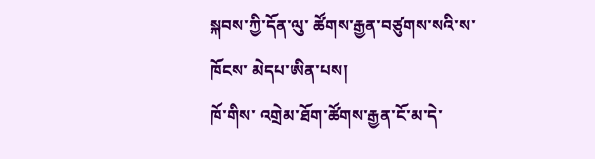སྐབས་ཀྱི་དོན་ལུ་ ཚོགས་རྒྱན་བཙུགས་སའི་ས་ཁོངས་ མེདཔ་ཨིན་པས།
ཁོ་གིས་ འགྲེམ་ཐོག་ཚོགས་རྒྱན་ངོ་མ་དེ་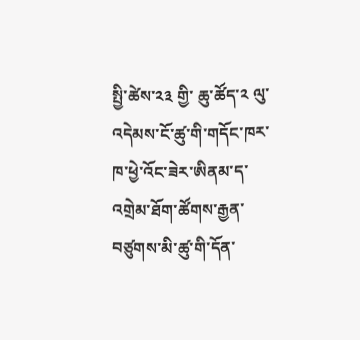སྤྱི་ཚེས་༢༣ གྱི་ ཆུ་ཚོད་༢ ལུ་ འདེམས་ངོ་ཚུ་གི་གདོང་ཁར་ ཁ་ཕྱེ་འོང་ཟེར་ཨིནམ་ད་ འགྲེམ་ཐོག་ཚོགས་རྒྱན་བཙུགས་མི་ཚུ་གི་དོན་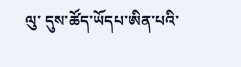ལུ་ དུས་ཚོད་ཡོདཔ་ཨིན་པའི་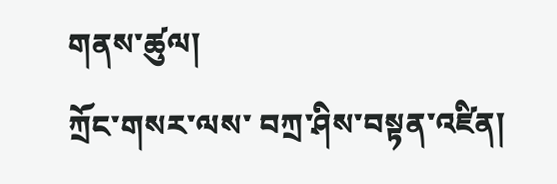གནས་ཚུལ།
ཀྲོང་གསར་ལས་ བཀྲ་ཤིས་བསྟན་འཛིན།